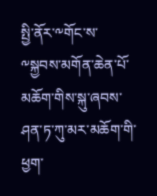སྤྱི་ནོར་༸གོང་ས་༸སྐྱབས་མགོན་ཆེན་པོ་མཆོག་གིས་སྐུ་ཞབས་ཤན་ཏ་ཀུ་མར་མཆོག་གི་ཕྱག་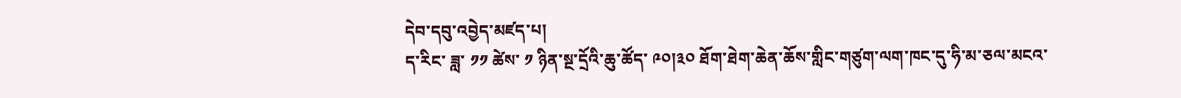དེབ་དབུ་འབྱེད་མཛད་པ།
ད་རིང་ ཟླ་ ༡༡ ཚེས་ ༡ ཉིན་སྔ་དྲོའི་ཆུ་ཚོད་ ༩༠།༣༠ ཐོག་ཐེག་ཆེན་ཆོས་གླིང་གཙུག་ལག་ཁང་དུ་ཧི་མ་ཅལ་མངའ་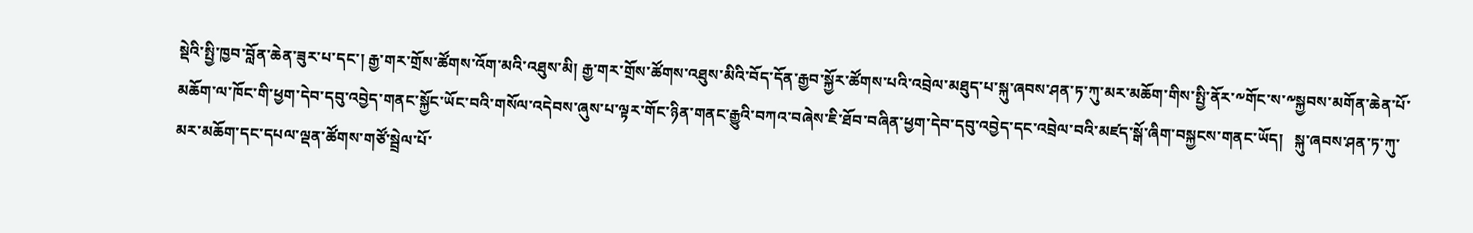སྡེའི་སྤྱི་ཁྱབ་བློན་ཆེན་ཟུར་པ་དང་། རྒྱ་གར་གྲོས་ཚོགས་འོག་མའི་འཐུས་མི། རྒྱ་གར་གྲོས་ཚོགས་འཐུས་མིའི་བོད་དོན་རྒྱབ་སྐྱོར་ཚོགས་པའི་འབྲེལ་མཐུད་པ་སྐུ་ཞབས་ཤན་ཏ་ཀུ་མར་མཆོག་གིས་སྤྱི་ནོར་༸གོང་ས་༸སྐྱབས་མགོན་ཆེན་པོ་མཆོག་ལ་ཁོང་གི་ཕྱག་དེབ་དབུ་འབྱེད་གནང་སྐྱོང་ཡོང་བའི་གསོལ་འདེབས་ཞུས་པ་ལྟར་གོང་ཉིན་གནང་རྒྱུའི་བཀའ་བཞེས་ཇི་ཐོབ་བཞིན་ཕྱག་དེབ་དབུ་འབྱེད་དང་འབྲེལ་བའི་མཛད་སྒོ་ཞིག་བསྐྱངས་གནང་ཡོད།   སྐུ་ཞབས་ཤན་ཏ་ཀུ་མར་མཆོག་དང་དཔལ་ལྡན་ཚོགས་གཙོ་སྦྲེལ་པོ་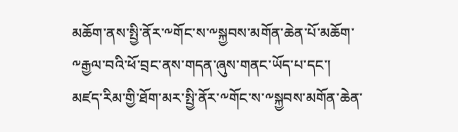མཆོག་ནས་སྤྱི་ནོར་༸གོང་ས་༸སྐྱབས་མགོན་ཆེན་པོ་མཆོག་༸རྒྱལ་བའི་ཕོ་བྲང་ནས་གདན་ཞུས་གནང་ཡོད་པ་དང་།  མཛད་རིམ་གྱི་ཐོག་མར་སྤྱི་ནོར་༸གོང་ས་༸སྐྱབས་མགོན་ཆེན་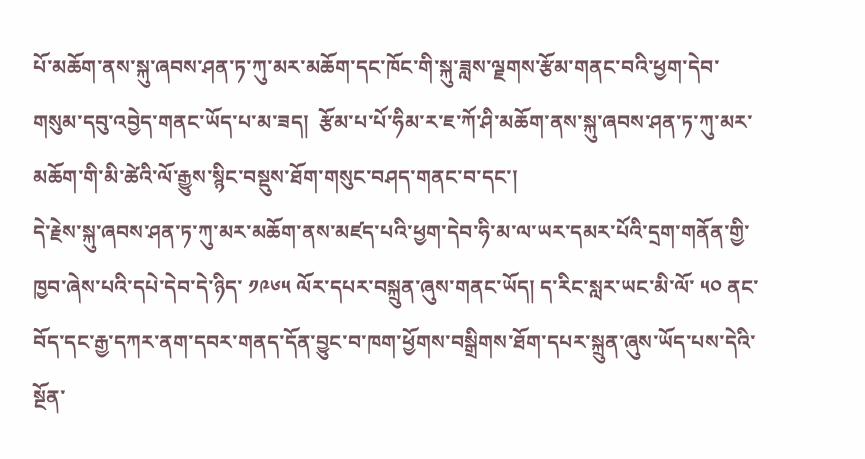པོ་མཆོག་ནས་སྐུ་ཞབས་ཤན་ཏ་ཀུ་མར་མཆོག་དང་ཁོང་གི་སྐུ་ཟླས་ལྗགས་རྩོམ་གནང་བའི་ཕྱག་དེབ་གསུམ་དབུ་འབྱེད་གནང་ཡོད་པ་མ་ཟད།  རྩོམ་པ་པོ་ཧིམ་ར་ཇ་ཀོ་ཤི་མཆོག་ནས་སྐུ་ཞབས་ཤན་ཏ་ཀུ་མར་མཆོག་གི་མི་ཚེའི་ལོ་རྒྱུས་སྙིང་བསྡུས་ཐོག་གསུང་བཤད་གནང་བ་དང་།
དེ་རྗེས་སྐུ་ཞབས་ཤན་ཏ་ཀུ་མར་མཆོག་ནས་མཛད་པའི་ཕྱག་དེབ་ཧི་མ་ལ་ཡར་དམར་པོའི་དྲག་གནོན་གྱི་ཁྱབ་ཞེས་པའི་དཔེ་དེབ་དེ་ཉིད་ ༡༩༦༥ ལོར་དཔར་བསྐྲུན་ཞུས་གནང་ཡོད། ད་རིང་སླར་ཡང་མི་ལོ་ ༥༠ ནང་བོད་དང་རྒྱ་དཀར་ནག་དབར་གནད་དོན་བྱུང་བ་ཁག་ཕྱོགས་བསྒྲིགས་ཐོག་དཔར་སྐྲུན་ཞུས་ཡོད་པས་དེའི་སྔོན་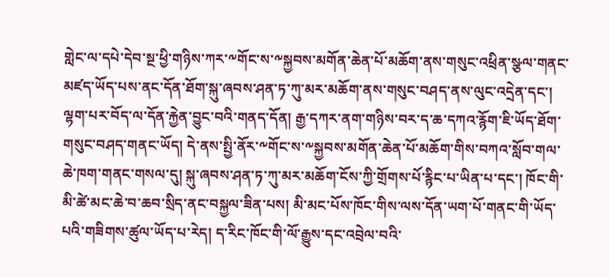གླེང་ལ་དཔེ་དེབ་སྔ་ཕྱི་གཉིས་ཀར་༸གོང་ས་༸སྐྱབས་མགོན་ཆེན་པོ་མཆོག་ནས་གསུང་འཕྲིན་སྩལ་གནང་མཛད་ཡོད་པས་ནང་དོན་ཐོག་སྐུ་ཞབས་ཤན་ཏ་ཀུ་མར་མཆོག་ནས་གསུང་བཤད་ནས་ལུང་འདྲེན་དང་། ལྷག་པར་བོད་ལ་དོན་རྐྱེན་བྱུང་བའི་གནད་དོན། རྒྱ་དཀར་ནག་གཉིས་བར་ད་ཆ་དཀའ་རྙོག་ཇི་ཡོད་ཐོག་གསུང་བཤད་གནང་ཡོད། དེ་ནས་སྤྱི་ནོར་༸གོང་ས་༸སྐྱབས་མགོན་ཆེན་པོ་མཆོག་གིས་བཀའ་སློབ་གལ་ཆེ་ཁག་གནང་གསལ་དུ། སྐུ་ཞབས་ཤན་ཏ་ཀུ་མར་མཆོག་ངོས་ཀྱི་གྲོགས་པོ་རྙིང་པ་ཡིན་པ་དང་། ཁོང་གི་མི་ཚེ་མང་ཆེ་བ་ཆབ་སྲིད་ནང་བསྐྱལ་ཟིན་པས། མི་མང་པོས་ཁོང་གིས་ལས་དོན་ཡག་པོ་གནང་གི་ཡོད་པའི་གཟིགས་ཚུལ་ཡོད་པ་རེད། ད་རིང་ཁོང་གི་ལོ་རྒྱུས་དང་འབྲེལ་བའི་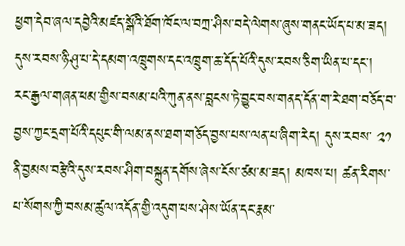ཕྱག་དེབ་ཞལ་དབྱེའི་མཛད་སྒོའི་ཐོག་ཁོང་ལ་བཀྲ་ཤིས་བདེ་ལེགས་ཞུས་གནང་ཡོད་པ་མ་ཟད། དུས་རབས་ཉི་ཤུ་པ་དེ་དམག་འཁྲུགས་དང་འཁྲུག་ཆ་དོད་པོའི་དུས་རབས་ཅིག་ཡིན་པ་དང་།
རང་རྒྱལ་གཞན་ཕམ་གྱིས་བསམ་པའི་ཀུན་ནས་བླངས་ཏེ་བྱུང་བས་གནད་དོན་ག་རེ་ཐག་བཅོད་བ་བྱས་ཀྱང་དྲག་པོའི་དཔུང་གི་ལམ་ནས་ཐག་གཅོད་བྱས་པས་ལན་པ་ཞིག་རེད། དུས་རབས་ ༢༡ ནི་བྱམས་བརྩེའི་དུས་རབས་ཤིག་བསྐྲུན་དགོས་ཞེས་ངོས་ཙམ་མ་ཟད། མཁས་པ། ཚན་རིགས་པ་སོགས་ཀྱི་བསམ་ཚུལ་འདོན་གྱི་འདུག་པས་ཤེས་ཡོན་དང་རྣམ་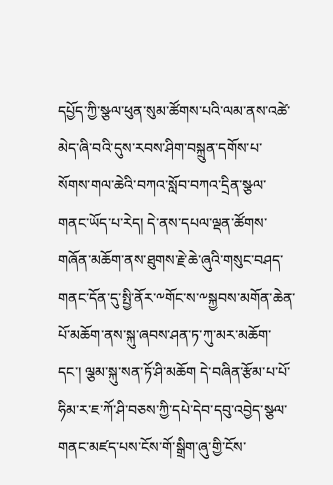དཔྱོད་ཀྱི་སྩལ་ཕུན་སུམ་ཚོགས་པའི་ལམ་ནས་འཚེ་མེད་ཞི་བའི་དུས་རབས་ཤིག་བསྐྲུན་དགོས་པ་སོགས་གལ་ཆེའི་བཀའ་སློབ་བཀའ་དྲིན་སྩལ་གནང་ཡོད་པ་རེད། དེ་ནས་དཔལ་ལྡན་ཚོགས་གཞོན་མཆོག་ནས་ཐུགས་རྗེ་ཆེ་ཞུའི་གསུང་བཤད་གནང་དོན་དུ་སྤྱི་ནོར་༸གོང་ས་༸སྐྱབས་མགོན་ཆེན་པོ་མཆོག་ནས་སྐུ་ཞབས་ཤན་ཏ་ཀུ་མར་མཆོག་དང་། ལྕམ་སྐུ་སན་ཏོ་ཤི་མཆོག དེ་བཞིན་རྩོམ་པ་པོ་ཧིམ་ར་ཇ་ཀོ་ཤི་བཅས་ཀྱི་དཔེ་དེབ་དབུ་འབྱེད་སྩལ་གནང་མཛད་པས་ངོས་གོ་སྒྲིག་ཞུ་གྱི་ངོས་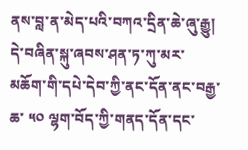ནས་བླ་ན་མེད་པའི་བཀའ་དྲིན་ཆེ་ཞུ་རྒྱུ། དེ་བཞིན་སྐུ་ཞབས་ཤན་ཏ་ཀུ་མར་མཆོག་གི་དཔེ་དེབ་ཀྱི་ནང་དོན་ནང་བརྒྱ་ཆ་ ༥༠ ལྷག་བོད་ཀྱི་གནད་དོན་དང་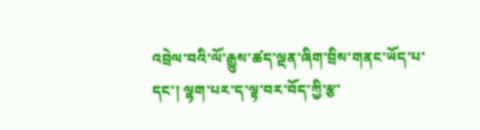འབྲེལ་བའི་ལོ་རྒྱུས་ཚད་ལྡན་ཞིག་བྲིས་གནང་ཡོད་པ་དང་། ལྷག་པར་ད་ལྟ་བར་བོད་ཀྱི་རྩ་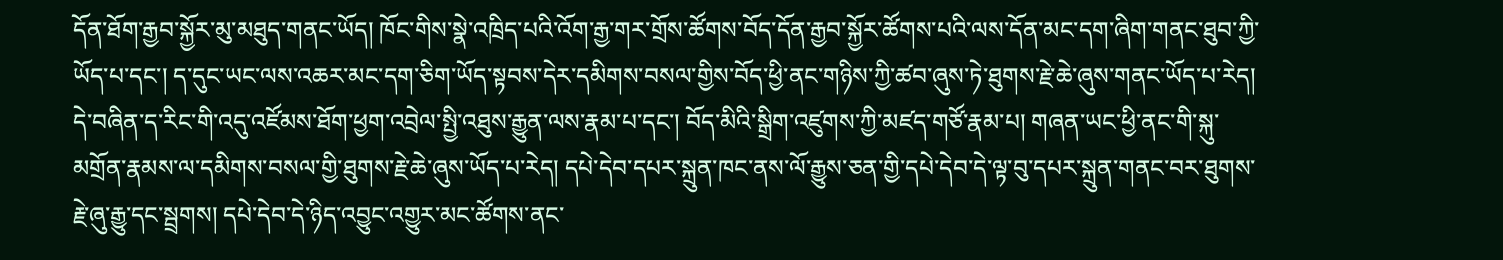དོན་ཐོག་རྒྱབ་སྐྱོར་མུ་མཐུད་གནང་ཡོད། ཁོང་གིས་སྣེ་འཁྲིད་པའི་འོག་རྒྱ་གར་གྲོས་ཚོགས་བོད་དོན་རྒྱབ་སྐྱོར་ཚོགས་པའི་ལས་དོན་མང་དག་ཞིག་གནང་ཐུབ་ཀྱི་ཡོད་པ་དང་། ད་དུང་ཡང་ལས་འཆར་མང་དག་ཅིག་ཡོད་སྟབས་དེར་དམིགས་བསལ་གྱིས་བོད་ཕྱི་ནང་གཉིས་ཀྱི་ཚབ་ཞུས་ཏེ་ཐུགས་རྗེ་ཆེ་ཞུས་གནང་ཡོད་པ་རེད། དེ་བཞིན་ད་རིང་གི་འདུ་འཛོམས་ཐོག་ཕྱག་འབྲེལ་སྤྱི་འཐུས་རྒྱུན་ལས་རྣམ་པ་དང་། བོད་མིའི་སྒྲིག་འཛུགས་ཀྱི་མཛད་གཙོ་རྣམ་པ། གཞན་ཡང་ཕྱི་ནང་གི་སྐུ་མགྲོན་རྣམས་ལ་དམིགས་བསལ་གྱི་ཐུགས་རྗེ་ཆེ་ཞུས་ཡོད་པ་རེད། དཔེ་དེབ་དཔར་སྐྲུན་ཁང་ནས་ལོ་རྒྱུས་ཅན་གྱི་དཔེ་དེབ་དེ་ལྟ་བུ་དཔར་སྐྲུན་གནང་བར་ཐུགས་རྗེ་ཞུ་རྒྱུ་དང་སྦྲགས། དཔེ་དེབ་དེ་ཉིད་འབྱུང་འགྱུར་མང་ཚོགས་ནང་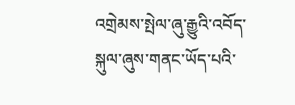འགྲེམས་སྤེལ་ཞུ་རྒྱུའི་འབོད་སྐུལ་ཞུས་གནང་ཡོད་པའི་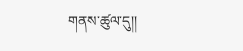གནས་ཚུལ་དུ།།